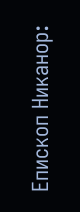Епископ Никанор: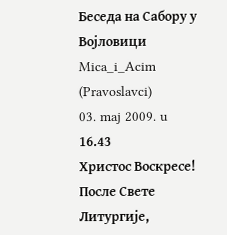Беседа на Сабору у Војловици
Mica_i_Acim
(Pravoslavci)
03. maj 2009. u 16.43
Христос Воскресе!
После Свете Литургије,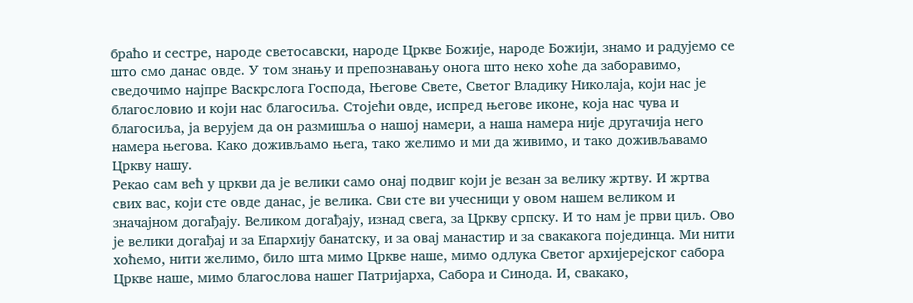браћо и сестре, народе светосавски, народе Цркве Божије, народе Божији, знамо и радујемо се што смо данас овде. У том знању и препознавању онога што неко хоће да заборавимо, сведочимо најпре Васкрслога Господа, Његове Свете, Светог Владику Николаја, који нас је благословио и који нас благосиља. Стојећи овде, испред његове иконе, која нас чува и благосиља, ја верујем да он размишља о нашој намери, а наша намера није другачија него намера његова. Како доживљамо њега, тако желимо и ми да живимо, и тако доживљавамо Цркву нашу.
Рекао сам већ у цркви да је велики само онај подвиг који је везан за велику жртву. И жртва свих вас, који сте овде данас, је велика. Сви сте ви учесници у овом нашем великом и значајном догађају. Великом догађају, изнад свега, за Цркву српску. И то нам је први циљ. Ово је велики догађај и за Епархију банатску, и за овај манастир и за свакакога појединца. Ми нити хоћемо, нити желимо, било шта мимо Цркве наше, мимо одлука Светог архијерејског сабора Цркве наше, мимо благослова нашег Патријарха, Сабора и Синода. И, свакако,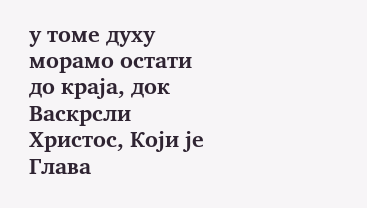у томе духу морамо остати до краја, док Васкрсли Христос, Који је Глава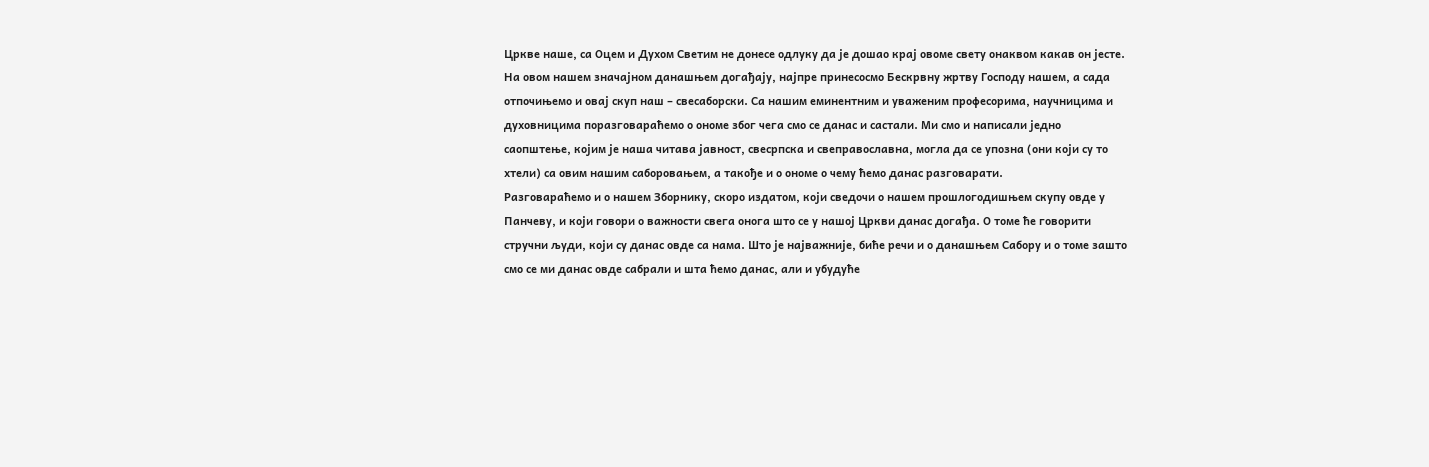Цркве наше, са Оцем и Духом Светим не донесе одлуку да је дошао крај овоме свету онаквом какав он јесте.
На овом нашем значајном данашњем догађају, најпре принесосмо Бескрвну жртву Господу нашем, а сада отпочињемо и овај скуп наш – свесаборски. Са нашим еминентним и уваженим професорима, научницима и духовницима поразговараћемо о ономе због чега смо се данас и састали. Ми смо и написали једно саопштење, којим је наша читава јавност, свесрпска и свеправославна, могла да се упозна (они који су то хтели) са овим нашим саборовањем, а такође и о ономе о чему ћемо данас разговарати.
Разговараћемо и о нашем Зборнику, скоро издатом, који сведочи о нашем прошлогодишњем скупу овде у Панчеву, и који говори о важности свега онога што се у нашој Цркви данас догађа. О томе ће говорити стручни људи, који су данас овде са нама. Што је најважније, биће речи и о данашњем Сабору и о томе зашто смо се ми данас овде сабрали и шта ћемо данас, али и убудуће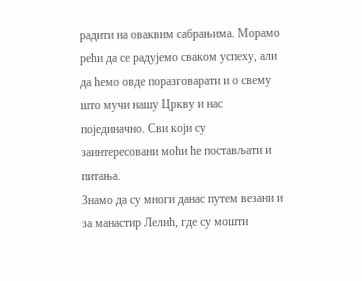радити на оваквим сабрањима. Морамо рећи да се радујемо сваком успеху, али да ћемо овде поразговарати и о свему што мучи нашу Цркву и нас појединачно. Сви који су заинтересовани моћи ће постављати и питања.
Знамо да су многи данас путем везани и за манастир Лелић, где су мошти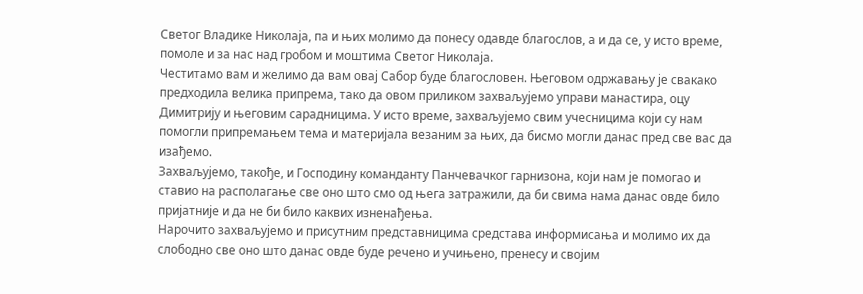Светог Владике Николаја, па и њих молимо да понесу одавде благослов, а и да се, у исто време, помоле и за нас над гробом и моштима Светог Николаја.
Честитамо вам и желимо да вам овај Сабор буде благословен. Његовом одржавању је свакако предходила велика припрема, тако да овом приликом захваљујемо управи манастира, оцу Димитрију и његовим сарадницима. У исто време, захваљујемо свим учесницима који су нам помогли припремањем тема и материјала везаним за њих, да бисмо могли данас пред све вас да изађемо.
Захваљујемо, такође, и Господину команданту Панчевачког гарнизона, који нам је помогао и ставио на располагање све оно што смо од њега затражили, да би свима нама данас овде било пријатније и да не би било каквих изненађења.
Нарочито захваљујемо и присутним представницима средстава информисања и молимо их да слободно све оно што данас овде буде речено и учињено, пренесу и својим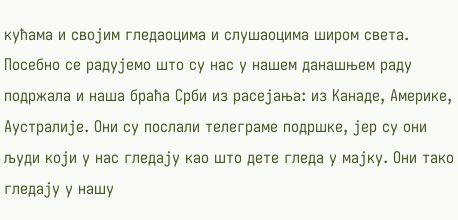кућама и својим гледаоцима и слушаоцима широм света.
Посебно се радујемо што су нас у нашем данашњем раду подржала и наша браћа Срби из расејања: из Канаде, Америке, Аустралије. Они су послали телеграме подршке, јер су они људи који у нас гледају као што дете гледа у мајку. Они тако гледају у нашу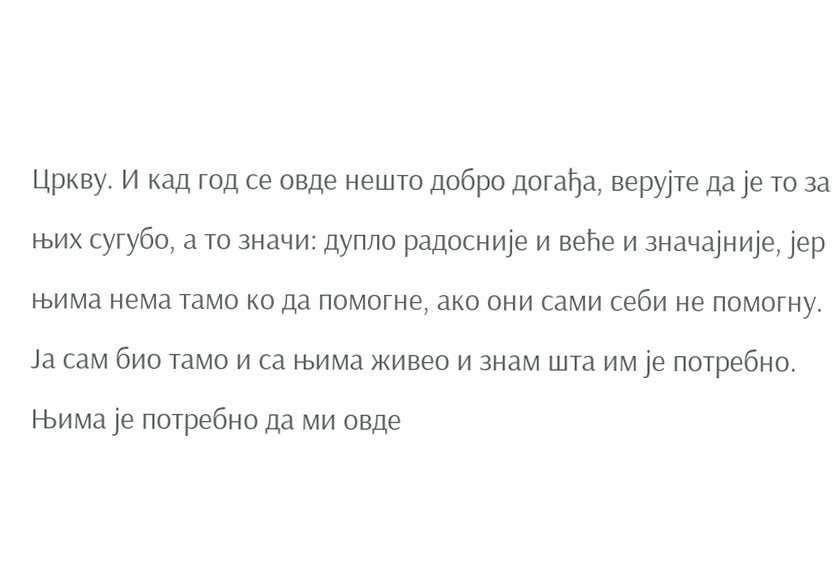Цркву. И кад год се овде нешто добро догађа, верујте да је то за њих сугубо, а то значи: дупло радосније и веће и значајније, јер њима нема тамо ко да помогне, ако они сами себи не помогну. Ја сам био тамо и са њима живео и знам шта им је потребно. Њима је потребно да ми овде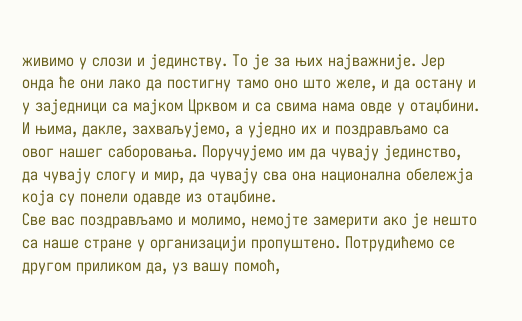живимо у слози и јединству. То је за њих најважније. Јер онда ће они лако да постигну тамо оно што желе, и да остану и у заједници са мајком Црквом и са свима нама овде у отаџбини. И њима, дакле, захваљујемо, а уједно их и поздрављамо са овог нашег саборовања. Поручујемо им да чувају јединство, да чувају слогу и мир, да чувају сва она национална обележја која су понели одавде из отаџбине.
Све вас поздрављамо и молимо, немојте замерити ако је нешто са наше стране у организацији пропуштено. Потрудићемо се другом приликом да, уз вашу помоћ,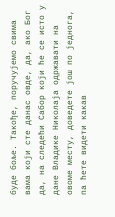буде боље. Такође, поручујемо свима вама који сте данас овде, да, ако Бог да, на следећи Сабор који ће се исто у дане Владике Николаја одржавати на овоме месту, доведете још по једнога, па ћете видети какав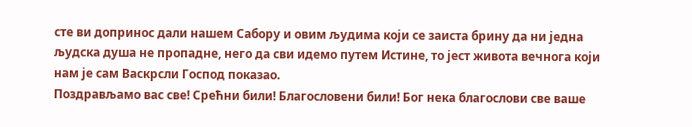сте ви допринос дали нашем Сабору и овим људима који се заиста брину да ни једна људска душа не пропадне, него да сви идемо путем Истине, то јест живота вечнога који нам је сам Васкрсли Господ показао.
Поздрављамо вас све! Срећни били! Благословени били! Бог нека благослови све ваше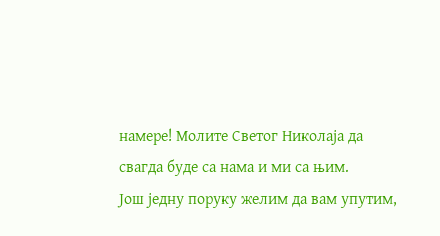намере! Молите Светог Николаја да свагда буде са нама и ми са њим.
Још једну поруку желим да вам упутим,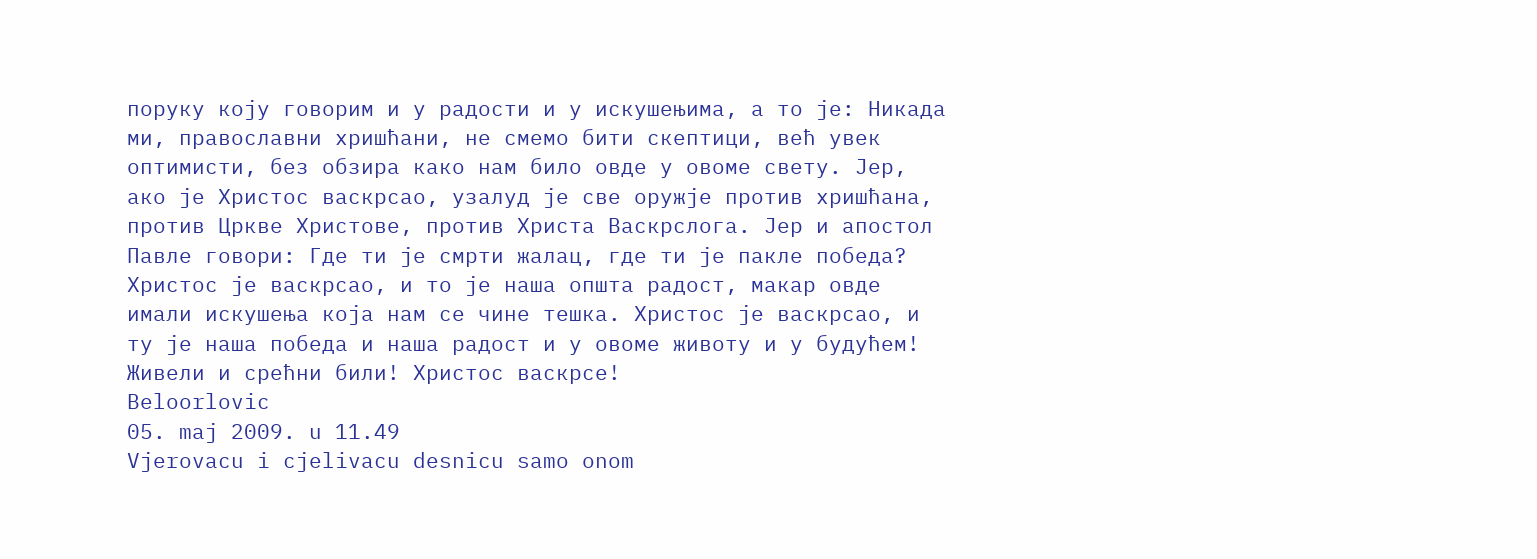поруку коју говорим и у радости и у искушењима, а то је: Никада ми, православни хришћани, не смемо бити скептици, већ увек оптимисти, без обзира како нам било овде у овоме свету. Јер, ако је Христос васкрсао, узалуд је све оружје против хришћана, против Цркве Христове, против Христа Васкрслога. Јер и апостол Павле говори: Где ти је смрти жалац, где ти је пакле победа? Христос је васкрсао, и то је наша општа радост, макар овде имали искушења која нам се чине тешка. Христос је васкрсао, и ту је наша победа и наша радост и у овоме животу и у будућем!
Живели и срећни били! Христос васкрсе!
Beloorlovic
05. maj 2009. u 11.49
Vjerovacu i cjelivacu desnicu samo onom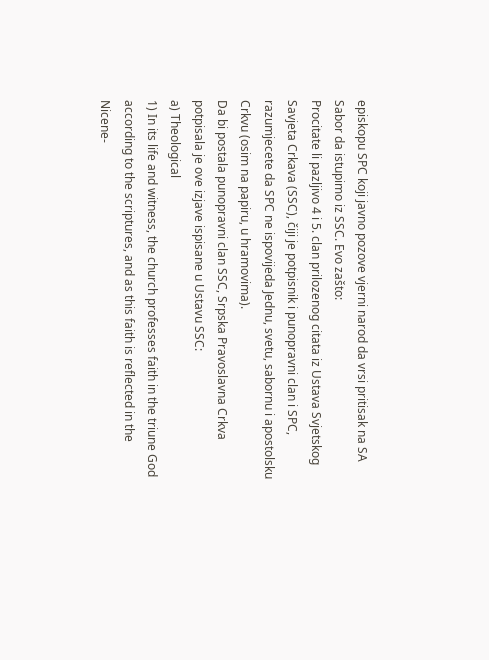episkopu SPC koji javno pozove vjerni narod da vrsi pritisak na SA Sabor da istupimo iz SSC. Evo zašto:
Procitate li pazljivo 4 i 5. clan prilozenog citata iz Ustava Svjetskog Savjeta Crkava (SSC), čiji je potpisnik i punopravni clan i SPC, razumjecete da SPC ne ispovijeda Jednu, svetu, sabornu i apostolsku Crkvu (osim na papiru, u hramovima).
Da bi postala punopravni clan SSC, Srpska Pravoslavna Crkva potpisala je ove izjave ispisane u Ustavu SSC:
a) Theological
1) In its life and witness, the church professes faith in the triune God according to the scriptures, and as this faith is reflected in the Nicene-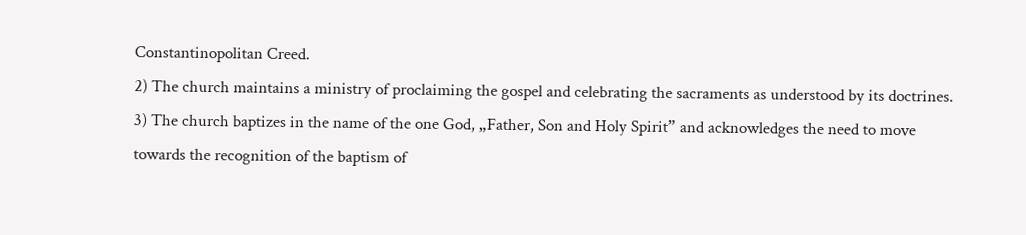Constantinopolitan Creed.
2) The church maintains a ministry of proclaiming the gospel and celebrating the sacraments as understood by its doctrines.
3) The church baptizes in the name of the one God, „Father, Son and Holy Spirit” and acknowledges the need to move towards the recognition of the baptism of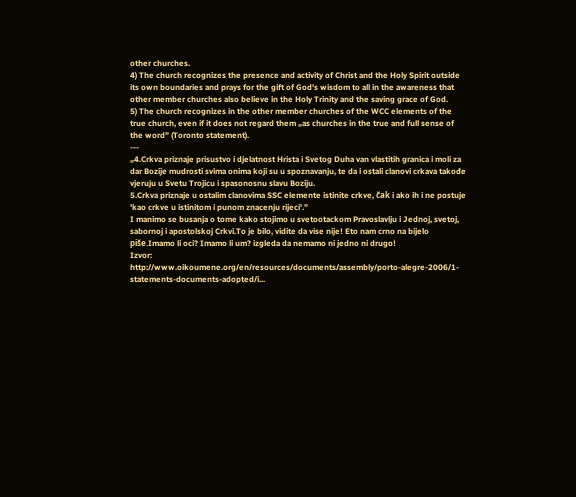other churches.
4) The church recognizes the presence and activity of Christ and the Holy Spirit outside its own boundaries and prays for the gift of God's wisdom to all in the awareness that other member churches also believe in the Holy Trinity and the saving grace of God.
5) The church recognizes in the other member churches of the WCC elements of the true church, even if it does not regard them „as churches in the true and full sense of the word” (Toronto statement).
---
„4.Crkva priznaje prisustvo i djelatnost Hrista i Svetog Duha van vlastitih granica i moli za dar Bozije mudrosti svima onima koji su u spoznavanju, te da i ostali clanovi crkava takođe vjeruju u Svetu Trojicu i spasonosnu slavu Boziju.
5.Crkva priznaje u ostalim clanovima SSC elemente istinite crkve, čak i ako ih i ne postuje 'kao crkve u istinitom i punom znacenju rijeci'.”
I manimo se busanja o tome kako stojimo u svetootackom Pravoslavlju i Jednoj, svetoj, sabornoj i apostolskoj Crkvi.To je bilo, vidite da vise nije! Eto nam crno na bijelo piše.Imamo li oci? Imamo li um? izgleda da nemamo ni jedno ni drugo!
Izvor:
http://www.oikoumene.org/en/resources/documents/assembly/porto-alegre-2006/1-statements-documents-adopted/i...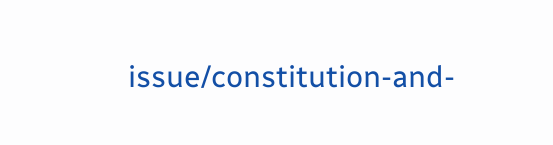issue/constitution-and-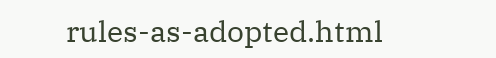rules-as-adopted.html